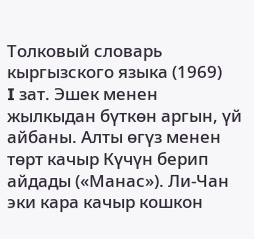Толковый словарь кыргызского языка (1969)
I зат. Эшек менен жылкыдан бүткөн аргын, үй айбаны. Алты өгүз менен төрт качыр Күчүн берип айдады («Манас»). Ли-Чан эки кара качыр кошкон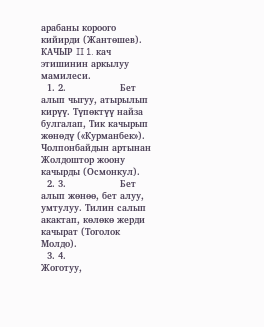арабаны короого кийирди (Жантөшев).
КАЧЫР II 1. кач этишинин аркылуу мамилеси.
  1. 2.                  Бет алып чыгуу, атырылып кирүү. Түпөктүү найза булгалап, Тик качырып жөнөдү («Курманбек»). Чолпонбайдын артынан Жолдоштор жоону качырды (Осмонкул).
  2. 3.                  Бет алып жөнөө, бет алуу, умтулуу. Тилин салып акактап, көлөкө жерди качырат (Тоголок Молдо).
  3. 4.                  Жоготуу,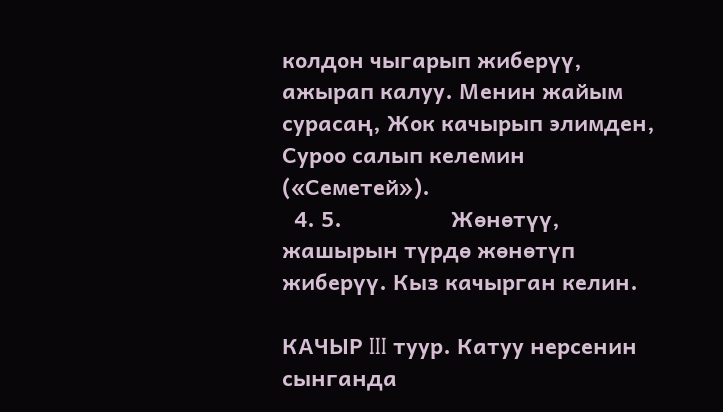колдон чыгарып жиберүү, ажырап калуу. Менин жайым сурасаң, Жок качырып элимден, Суроо салып келемин («Семетей»).
  4. 5.                  Жөнөтүү, жашырын түрдө жөнөтүп жиберүү. Кыз качырган келин.

КАЧЫР III туур. Катуу нерсенин сынганда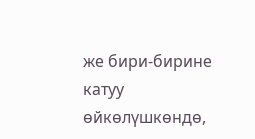же бири-бирине катуу өйкөлүшкөндө,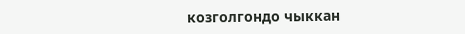козголгондо чыккан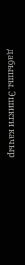дабышы. Эшикти качыр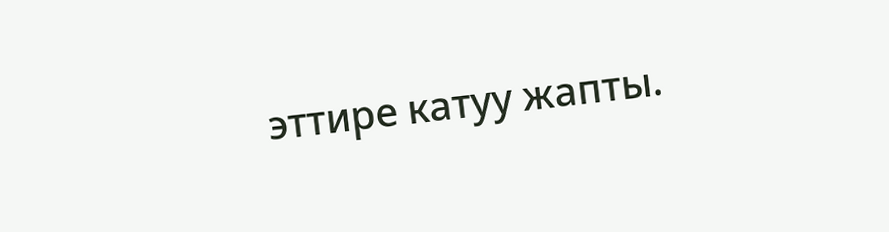эттире катуу жапты.